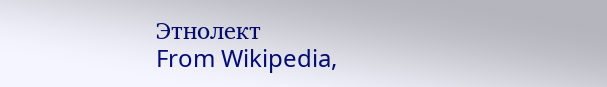Этнолект
From Wikipedia,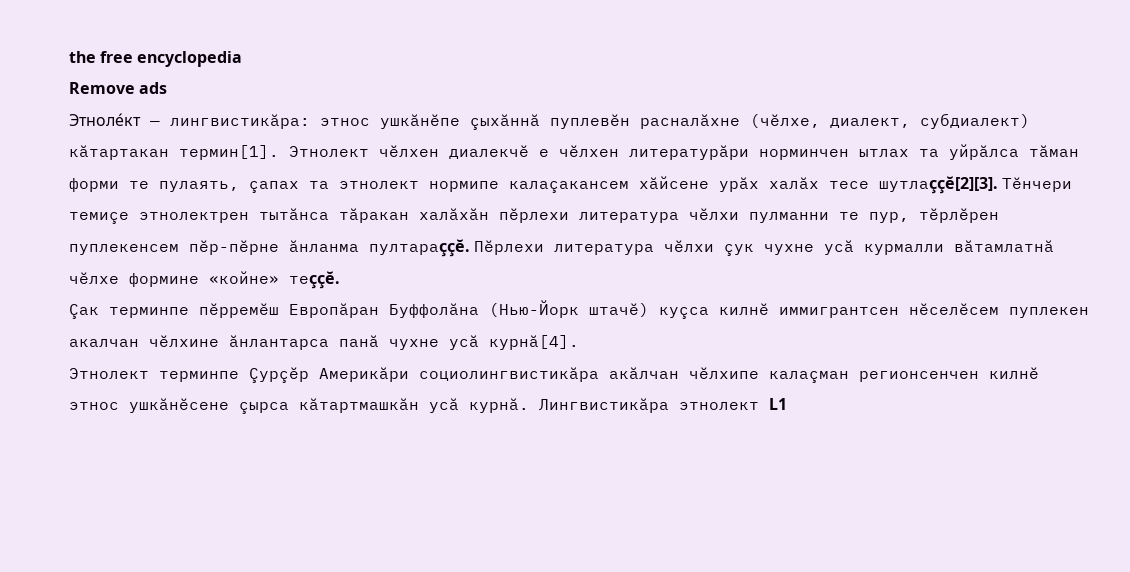the free encyclopedia
Remove ads
Этноле́кт — лингвистикăра: этнос ушкăнĕпе çыхăннă пуплевĕн расналăхне (чĕлхе, диалект, субдиалект) кăтартакан термин[1]. Этнолект чĕлхен диалекчĕ е чĕлхен литературăри норминчен ытлах та уйрăлса тăман форми те пулаять, çапах та этнолект нормипе калаçакансем хăйсене урăх халăх тесе шутлаççĕ[2][3]. Тĕнчери темиçе этнолектрен тытăнса тăракан халăхăн пĕрлехи литература чĕлхи пулманни те пур, тĕрлĕрен пуплекенсем пĕр-пĕрне ăнланма пултараççĕ. Пĕрлехи литература чĕлхи çук чухне усă курмалли вăтамлатнă чĕлхе формине «койне» теççĕ.
Çак терминпе пĕрремĕш Европăран Буффолăна (Нью-Йорк штачĕ) куçса килнĕ иммигрантсен нĕселĕсем пуплекен акалчан чĕлхине ăнлантарса панă чухне усă курнă[4].
Этнолект терминпе Çурçĕр Америкăри социолингвистикăра акăлчан чĕлхипе калаçман регионсенчен килнĕ этнос ушкăнĕсене çырса кăтартмашкăн усă курнă. Лингвистикăра этнолект L1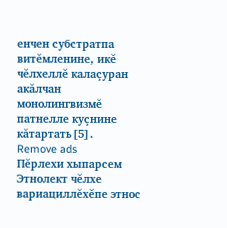енчен субстратпа витĕмленине, икĕ чĕлхеллĕ калаçуран акăлчан монолингвизмĕ патнелле куçнине кăтартать[5].
Remove ads
Пĕрлехи хыпарсем
Этнолект чĕлхе вариациллĕхĕпе этнос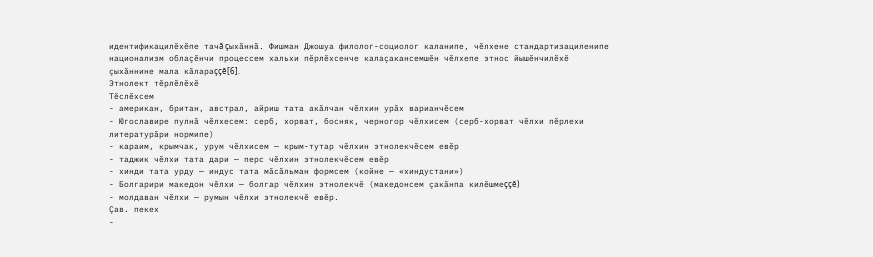идентификацилĕхĕпе тачă çыхăннă. Фишман Джошуа филолог-социолог каланипе, чĕлхене стандартизациленипе национализм облаçĕнчи процессем хальхи пĕрлĕхсенче калаçакансемшĕн чĕлхепе этнос йышĕнчилĕхĕ çыхăннине мала кăлараççĕ[6].
Этнолект тĕрлĕлĕхĕ
Тĕслĕхсем
- американ, британ, австрал, айриш тата акăлчан чĕлхин урăх варианчĕсем
- Югославире пулнă чĕлхесем: серб, хорват, босняк, черногор чĕлхисем (серб-хорват чĕлхи пĕрлехи литературăри нормипе)
- караим, крымчак, урум чĕлхисем — крым-тутар чĕлхин этнолекчĕсем евĕр
- таджик чĕлхи тата дари — перс чĕлхин этнолекчĕсем евĕр
- хинди тата урду — индус тата мăсăльман формсем (койне — «хиндустани»)
- Болгарири македон чĕлхи — болгар чĕлхин этнолекчĕ (македонсем çакăнпа килĕшмеççĕ)
- молдаван чĕлхи — румын чĕлхи этнолекчĕ евĕр.
Çав. пекех
-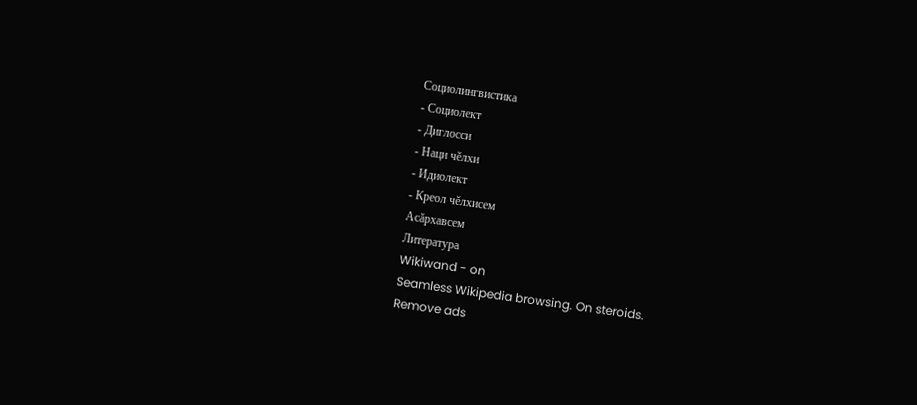Социолингвистика
- Социолект
- Диглосси
- Наци чĕлхи
- Идиолект
- Креол чĕлхисем
Асăрхавсем
Литература
Wikiwand - on
Seamless Wikipedia browsing. On steroids.
Remove ads